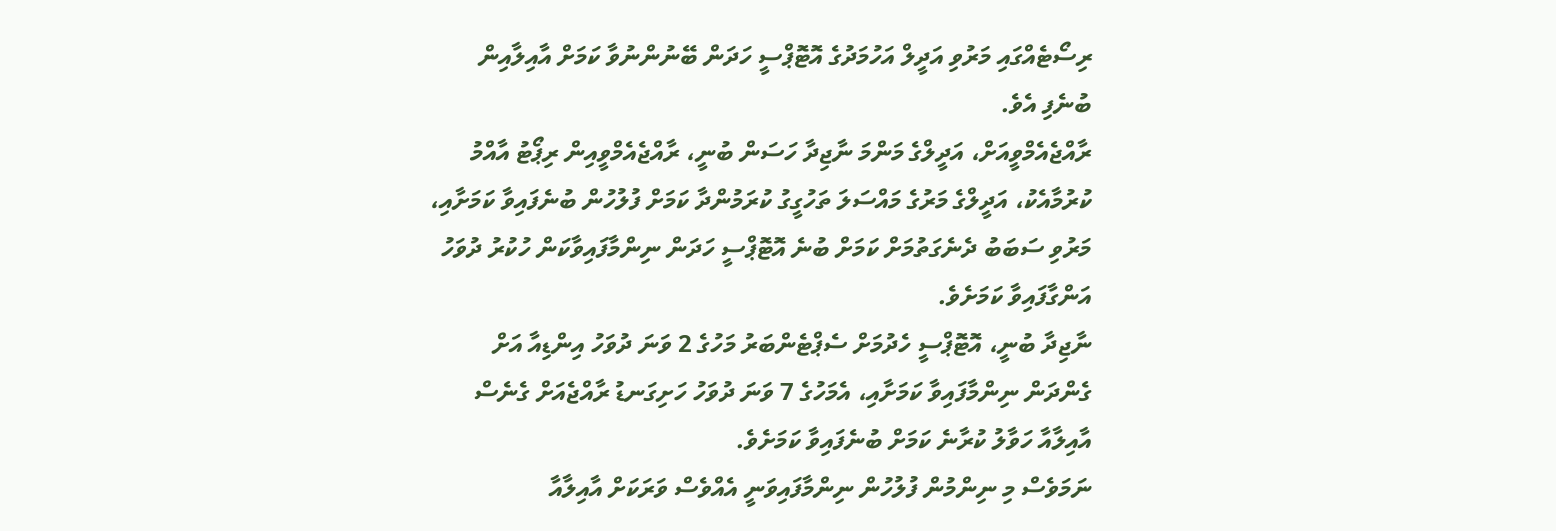ރިސޯޓެއްގައި މަރުވި އަދީލް އަހުމަދުގެ އޮޓޮޕްސީ ހަދަން ބޭނުންނުވާ ކަމަށް އާއިލާއިން ބުނެފި އެވެ.
ރާއްޖެއެމްވީއަށް، އަދީލްގެ މަންމަ ނާޖިދާ ހަސަން ބުނީ، ރާއްޖެއެމްވީއިން ރިޕޯޓު އާއްމު ކުރުމާއެކު، އަދީލްގެ މަރުގެ މައްސަލަ ތަހުގީގު ކުރަމުންދާ ކަމަށް ފުލުހުން ބުނެފައިވާ ކަމަށާއި، މަރުވި ސަބަބު ދެނެގަތުމަށް ކަމަށް ބުނެ އޮޓޮޕްސީ ހަދަން ނިންމާފައިވާކަން ހުކުރު ދުވަހު އަންގާފައިވާ ކަމަށެވެ.
ނާޖިދާ ބުނީ، އޮޓޮޕްސީ ހެދުމަށް ސެޕްޓެންބަރު މަހުގެ 2 ވަނަ ދުވަހު އިންޑިއާ އަށް ގެންދަން ނިންމާފައިވާ ކަމަށާއި، އެމަހުގެ 7 ވަނަ ދުވަހު ހަށިގަނޑު ރާއްޖެއަށް ގެނެސް އާއިލާއާ ހަވާލު ކުރާނެ ކަމަށް ބުނެފައިވާ ކަމަށެވެ.
ނަމަވެސް މި ނިންމުން ފުލުހުން ނިންމާފައިވަނީ އެއްވެސް ވަރަކަށް އާއިލާއާ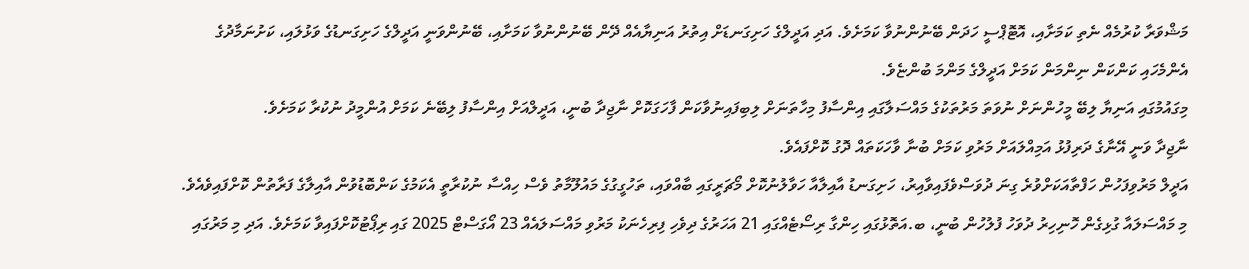މަޝްވަރާ ކުރުމެއް ނެތި ކަމަށާއި، އޮޓޮޕްސީ ހަދަން ބޭނުންނުވާ ކަމަށެވެ. އަދި އަދީލްގެ ހަށިގަނޑަށް އިތުރު އަނިޔާއެއް ދޭން ބޭނުންނުވާ ކަމަށާއި، ބޭނުންވަނީ އަދީލްގެ ހަށިގަނޑުގެ ވަޅުލައި، ކަށުނަމާދުގެ އެންމެހައި ކަންކަން ނިންމަން ކަމަށް އަދީލްގެ މަންމަ ބުންޏެވެ.
މިގައުމުގައި އަނިޔާ ލިބޭ މީހުންނަށް ނުވަތަ މަރުތަކުގެ މައްސަލާގައި އިންސާފު މިހާތަނަށް ލިބިފައިނުވާކަން ފާހަގަކޮށް ނާޖިދާ ބުނީ، އަދީލްއަށް އިންސާފު ލިބޭނެ ކަމަށް އުންމީދު ނުކުރާ ކަމަށެވެ.
ނާޖިދާ ވަނީ އޭނާގެ ދަރިފުޅު އަމިއްލައަށް މަރުވި ކަމަށް ބުނާ ވާހަކަތައް ދޮގު ކޮށްފައެވެ.
އަދީލް މަރުވިފަހުން ހަފްތާއަކަށްވުރެ ގިނަ ދުވަސްވެފައިވާއިރު، ހަށިގަނޑު އާއިލާއާ ހަވާލުނުކޮށް މޯޗަރީގައި ބާއްވައި، ތަހުގީގުގެ މައުލޫމާތު ވެސް ހިއްސާ ނުކުރާތީ އެކަމުގެ ކަންބޮޑުވުން އާއިލާގެ ފަރާތުން ކޮށްފައިވެއެވެ.
މި މައްސަލައާ ގުޅިގެން ހޮނިހިރު ދުވަހު ފުލުހުން ބުނީ، ބ.އަތޮޅުގައި ހިންގާ ރިސޯޓެއްގައި 21 އަހަރުގެ ދިވެހި ފިރިހެނަކު މަރުވި މައްސަލައެއް 23 އޯގަސްޓް 2025 ގައި ރިޕޯޓުކޮށްފައިވާ ކަމަށެވެ. އަދި މި މަރުގައި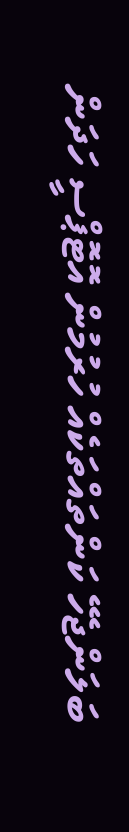ބަލަންޖެހޭ ކަންތައްތަކެއް ހުރުމުން އޮޓޮޕްސީ ހަދަން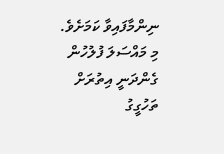ނިންމާފައިވާ ކަމަށެވެ.
މި މައްސަލަ ފުލުހުން ގެންދަނީ އިތުރަށް ތަހުގީގު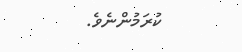ކުރަމުންނެވެ.